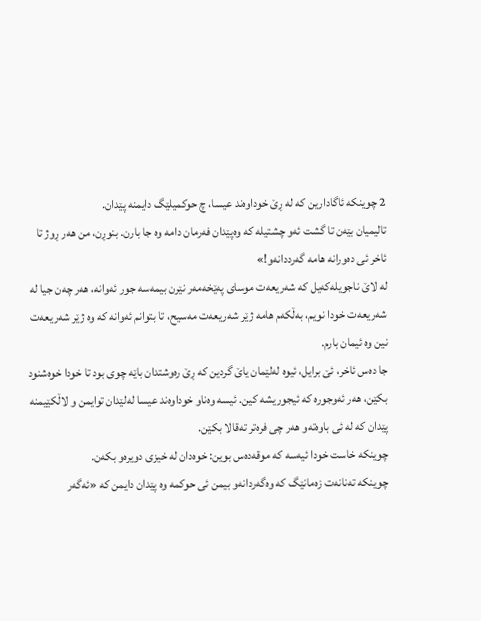2 چوینکه ئاگادارین که له ڕێ خوداوەند عیسا، چ حوکمیلێگ دایمنه پێدان.
تالیمیان بێەن تا گشت ئەو چشتیله که وەپێدان فەرمان دامه وه جا بارن. بنوڕن، من هەر ڕوژ تا ئاخر ئی دەورانه هامه گەرددانەو!»
له لاێ ناجویلەکەیل که شەریعەت موسای پەێخەمەر نێرن بیمەسه جور ئەوانه، هەر چەن جیا له شەریعەت خودا نویم، بەڵکەم هامه ژێر شەریعەت مەسیح، تا بتوانم ئەوانه که وه ژێر شەریعەت نین وه ئیمان بارم.
جا دەس ئاخر، ئێ برایل، ئیوه لەلێمان یاێ گردین که ڕێ رەوشتدان باێه چوی بود تا خودا خوەشنود بکێن، هەر ئەوجورە که ئیجوریشه کین. ئیسه وەناو خوداوەند عیسا لەلێدان توایمن و لاڵکێیمنه پێدان که له ئی باوەتەو هەر چی فرەتر تەقالا بکێن.
چوینکه خاست خودا ئیەسه که موقەدەس بوین: خوەدان له خیزی دویرەو بکەن.
چوینکه تەنانەت زەمانێگ که وەگەردانەو بیمن ئی حوکمه وه پێدان دایمن که «ئەگەر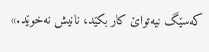کەسێگ نیەتواێ کار بکێد، نانیش نەخوێد.»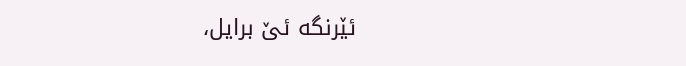ئێرنگه ئێ برایل،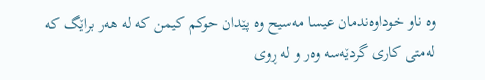وه ناو خوداوەندمان عیسا مەسیح وه پێدان حوکم کيمن که له هەر براێگ که لەمتی کاری گردێەسە وەر و له ڕوی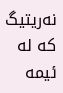نەریتیگ که له ئیمه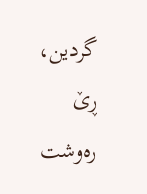گردین، ڕێ رەوشت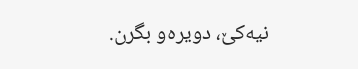نیەکێ، دویرەو بگرن.